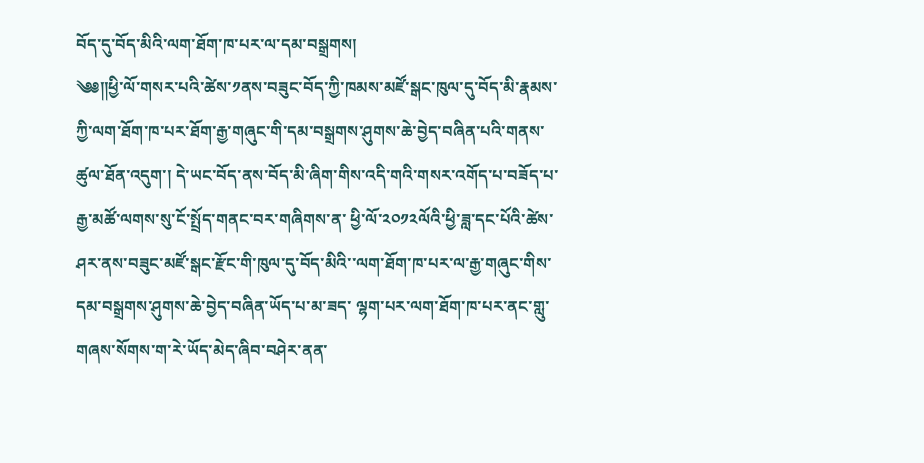བོད་དུ་བོད་མིའི་ལག་ཐོག་ཁ་པར་ལ་དམ་བསྒྲགས།
༄༅༎ཕྱི་ལོ་གསར་པའི་ཚེས་༡ནས་བཟུང་བོད་ཀྱི་ཁམས་མཛོ་སྒང་ཁུལ་དུ་བོད་མི་རྣམས་ཀྱི་ལག་ཐོག་ཁ་པར་ཐོག་རྒྱ་གཞུང་གི་དམ་བསྒྲགས་ཤུགས་ཆེ་བྱེད་བཞིན་པའི་གནས་ཚུལ་ཐོན་འདུག་། དེ་ཡང་བོད་ནས་བོད་མི་ཞིག་གིས་འདི་གའི་གསར་འགོད་པ་བཟོད་པ་རྒྱ་མཚོ་ལགས་སུ་ངོ་སྤྲོད་གནང་བར་གཞིགས་ན་ ཕྱི་ལོ་༢༠༡༢ལོའི་ཕྱི་ཟླ་དང་པོའི་ཚེས་ཤར་ནས་བཟུང་མཛོ་སྒང་རྫོང་གི་ཁུལ་དུ་བོད་མིའི་་ལག་ཐོག་ཁ་པར་ལ་རྒྱ་གཞུང་གིས་དམ་བསྒྲགས་ཤུགས་ཆེ་བྱེད་བཞིན་ཡོད་པ་མ་ཟད་ ལྷག་པར་ལག་ཐོག་ཁ་པར་ནང་གླུ་གཞས་སོགས་ག་རེ་ཡོད་མེད་ཞིབ་བཤེར་ནན་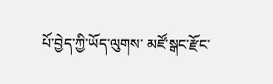པོ་བྱེད་ཀྱི་ཡོད་ལུགས་ མཛོ་སྒང་རྫོང་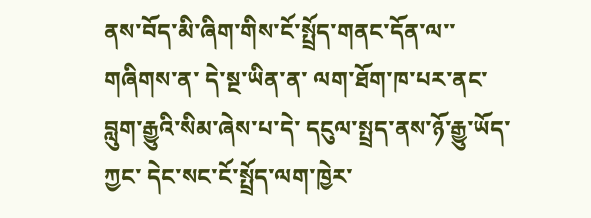ནས་བོད་མི་ཞིག་གིས་ངོ་སྤྲོད་གནང་དོན་ལ་་གཞིགས་ན་ དེ་སྔ་ཡིན་ན་ ལག་ཐོག་ཁ་པར་ནང་བླུག་རྒྱུའི་སིམ་ཞེས་པ་དེ་ དངུལ་སྤྲད་ནས་ཉོ་རྒྱུ་ཡོད་ཀྱང་ དེང་སང་ངོ་སྤྲོད་ལག་ཁྱེར་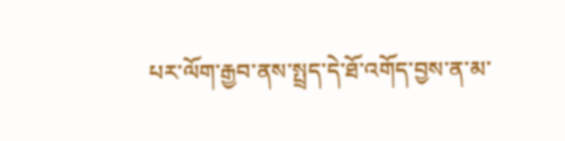པར་ལོག་རྒྱབ་ནས་སྤྲད་དེ་ཐོ་འགོད་བྱས་ན་མ་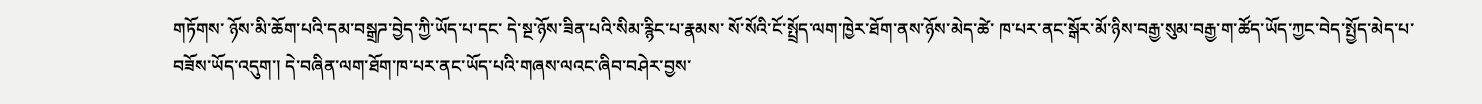གཏོགས་ ཉོས་མི་ཆོག་པའི་དམ་བསྒྲཌ་བྱེད་ཀྱི་ཡོད་པ་དང་ དེ་སྔ་ཉོས་ཟིན་པའི་སིམ་རྙིང་པ་རྣམས་ སོ་སོའི་ངོ་སྤྲོད་ལག་ཁྱེར་ཐོག་ནས་ཉོས་མེད་ཚེ་ ཁ་པར་ནང་སྒོར་མོ་ཉིས་བརྒྱ་སུམ་བརྒྱ་ག་ཚོད་ཡོད་ཀྱང་བེད་སྤྱོད་མེད་པ་བཟོས་ཡོད་འདུག་། དེ་བཞིན་ལག་ཐོག་ཁ་པར་ནང་ཡོད་པའི་གཞས་ལའང་ཞིབ་བཤེར་བྱས་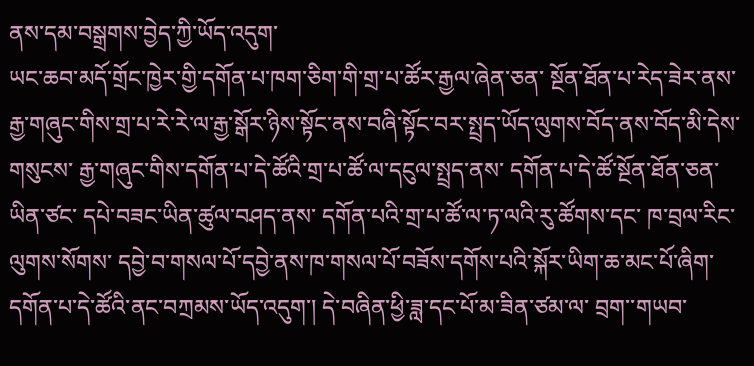ནས་དམ་བསྒྲགས་བྱེད་ཀྱི་ཡོད་འདུག་
ཡང་ཆབ་མདོ་གྲོང་ཁྱེར་གྱི་དགོན་པ་ཁག་ཅིག་གི་གྲ་པ་ཚོར་རྒྱལ་ཞེན་ཅན་ སྔོན་ཐོན་པ་རེད་ཟེར་ནས་རྒྱ་གཞུང་གིས་གྲ་པ་རེ་རེ་ལ་རྒྱ་སྒོར་ཉིས་སྟོང་ནས་བཞི་སྟོང་བར་སྤྲད་ཡོད་ལུགས་བོད་ནས་བོད་མི་དེས་གསུངས་ རྒྱ་གཞུང་གིས་དགོན་པ་དེ་ཚོའི་གྲ་པ་ཚོ་ལ་དངུལ་སྤྲད་ནས་ དགོན་པ་དེ་ཚོ་སྔོན་ཐོན་ཅན་ཡིན་ཙང་ དཔེ་བཟང་ཡིན་ཚུལ་བཤད་ནས་ དགོན་པའི་གྲ་པ་ཚོ་ལ་ཏ་ལའི་རུ་ཚོགས་དང་ ཁ་བྲལ་རིང་ལུགས་སོགས་ དབྱེ་བ་གསལ་པོ་དབྱེ་ནས་ཁ་གསལ་པོ་བཟོས་དགོས་པའི་སྐོར་ཡིག་ཆ་མང་པོ་ཞིག་དགོན་པ་དེ་ཚོའི་ནང་བཀྲམས་ཡོད་འདུག་། དེ་བཞིན་ཕྱི་ཟླ་དང་པོ་མ་ཟིན་ཙམ་ལ་ བྲག་་གཡབ་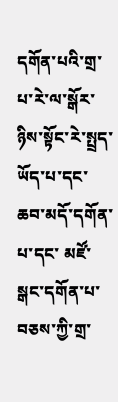དགོན་པའི་གྲ་པ་རེ་ལ་སྒོར་ཉིས་སྟོང་རེ་སྤྲད་ཡོད་པ་དང་ ཆབ་མདོ་དགོན་པ་དང་ མཛོ་སྒང་དགོན་པ་བཅས་ཀྱི་གྲ་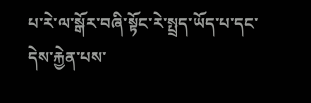པ་རེ་ལ་སྒོར་བཞི་སྟོང་རེ་སྤྲད་ཡོད་པ་དང་ དེས་རྐྱེན་པས་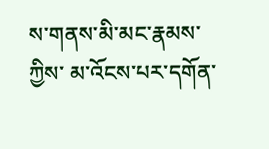ས་གནས་མི་མང་རྣམས་ཀྱིས་ མ་འོངས་པར་དགོན་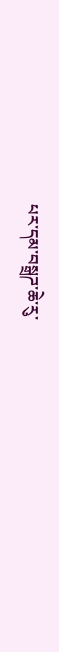པར་དམ་བསྒྲཌ་ཆེ་རུ་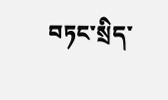བཏང་སྲིད་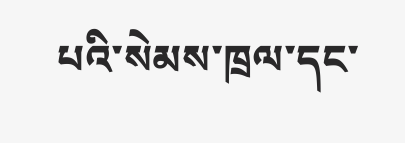པའི་སེམས་ཁྲལ་དང་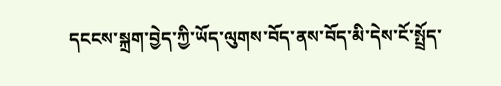དངངས་སྐྲག་བྱེད་ཀྱི་ཡོད་ལུགས་བོད་ནས་བོད་མི་དེས་ངོ་སྤྲོད་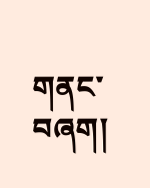གནང་བཞག།